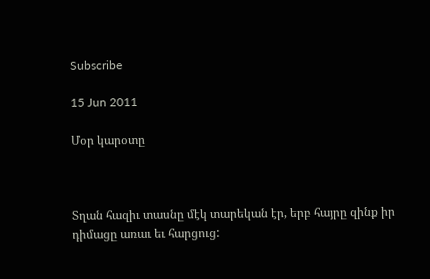Subscribe

15 Jun 2011

Մօր կարօտը



Տղան հազիւ տասնը մէկ տարեկան էր, երբ հայրը զինք իր դիմացը առաւ եւ հարցուց: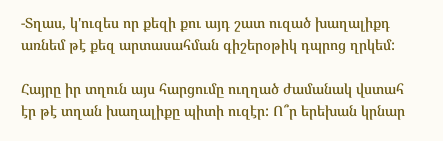-Տղաս, կ'ուզես որ քեզի քու այդ շատ ուզած խաղալիքդ առնեմ թէ քեզ արտասահման գիշերօթիկ դպրոց ղրկեմ:

Հայրը իր տղուն այս հարցումը ուղղած ժամանակ վստահ էր թէ տղան խաղալիքը պիտի ուզէր: Ո՞ր երեխան կրնար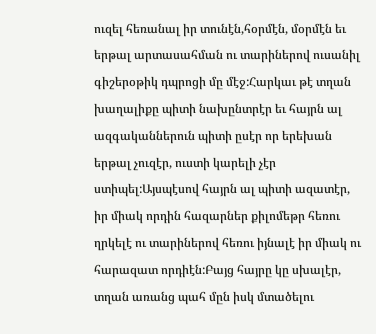ուզել հեռանալ իր տունէն,հօրմէն, մօրմէն եւ երթալ արտասահման ու տարիներով ուսանիլ գիշերօթիկ դպրոցի մը մէջ:Հարկաւ թէ տղան խաղալիքը պիտի նախընտրէր եւ հայրն ալ ազգականներուն պիտի ըսէր որ երեխան երթալ չուզէր, ուստի կարելի չէր ստիպել:Այսպէսով հայրն ալ պիտի ազատէր, իր միակ որդին հազարներ քիլոմեթր հեռու ղրկելէ ու տարիներով հեռու իյնալէ իր միակ ու հարազատ որդիէն:Բայց հայրը կը սխալէր, տղան առանց պահ մըն իսկ մտածելու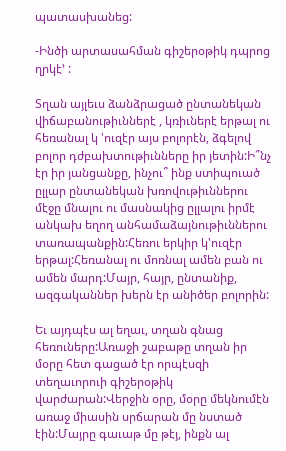պատասխանեց:

-Ինծի արտասահման գիշերօթիկ դպրոց ղրկէ’ :

Տղան այլեւս ձանձրացած ընտանեկան վիճաբանութիւններէ , կռիւներէ երթալ ու հեռանալ կ 'ուզէր այս բոլորէն, ձգելով բոլոր դժբախտութիւնները իր յետին:Ի՞նչ էր իր յանցանքը, ինչու՞ ինք ստիպուած ըլլար ընտանեկան խռովութիւններու մէջը մնալու ու մասնակից ըլլալու իրմէ անկախ եղող անհամաձայնութիւններու տառապանքին:Հեռու երկիր կ'ուզէր երթալ:Հեռանալ ու մոռնալ ամեն բան ու ամեն մարդ:Մայր, հայր, ընտանիք, ազգականներ խերն էր անիծեր բոլորին:

Եւ այդպէս ալ եղաւ, տղան գնաց հեռուները:Առաջի շաբաթը տղան իր մօրը հետ գացած էր որպէսզի տեղաւորուի գիշերօթիկ վարժարան:Վերջին օրը, մօրը մեկնումէն առաջ միասին սրճարան մը նստած էին:Մայրը գաւաթ մը թէյ, ինքն ալ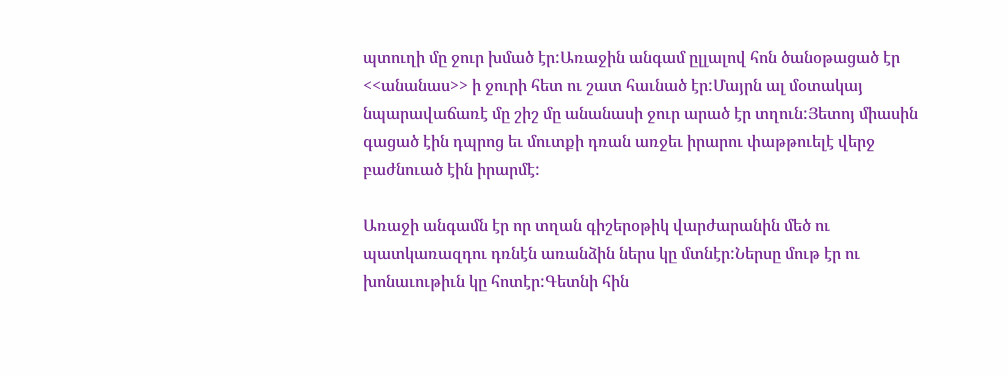պտուղի մը ջուր խմած էր:Առաջին անգամ ըլլալով հոն ծանօթացած էր <<անանաս>> ի ջուրի հետ ու շատ հաւնած էր:Մայրն ալ մօտակայ նպարավաճառէ մը շիշ մը անանասի ջուր արած էր տղուն:Յետոյ միասին գացած էին դպրոց եւ մուտքի դռան առջեւ իրարու փաթթուելէ վերջ բաժնուած էին իրարմէ:

Առաջի անգամն էր որ տղան գիշերօթիկ վարժարանին մեծ ու պատկառազդու դռնէն առանձին ներս կը մտնէր:Ներսը մութ էր ու խոնաւութիւն կը հոտէր:Գետնի հին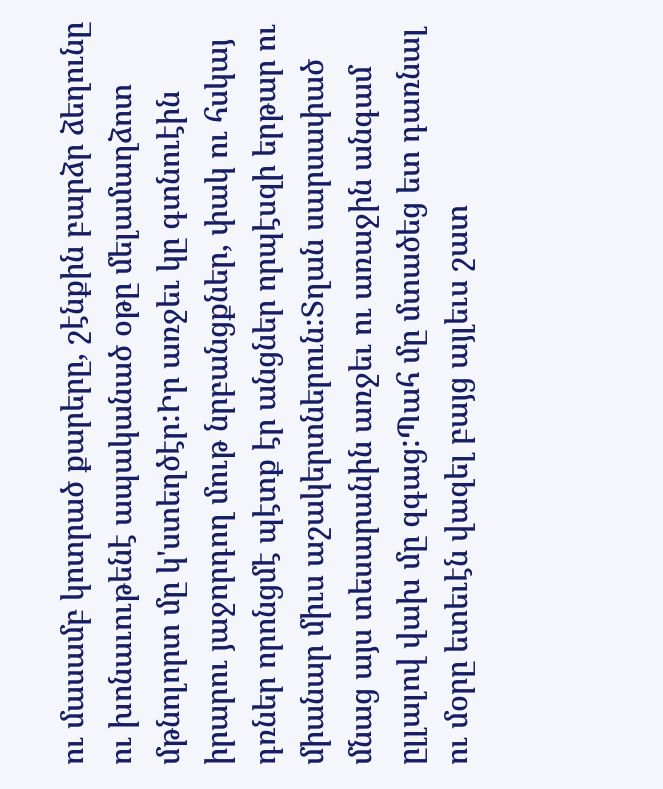ու մասամբ կոտրած քարերը, շէնքին բարձր ձեղունը ու խոնաւութենէ ապականած օթը մելամաղձոտ մթնոլորտ մը կ'ստեղծէր:Իր առջեւ կը գտնուէին իրարու յաջորդող մութ նրբանցքներ, փակ ու հսկայ դռներ որոնցմէ պէտք էր անցներ որպէսզի երթար ու միանար միւս աշակերտներուն:Տղան սարսափած մնաց այս տեսարանին առջեւ ու առաջին անգամ ըլլալով վախ մը զգաց:Պահ մը մտածեց ետ դառնալ ու մօրը ետեւէն վազել բայց այլեւս շատ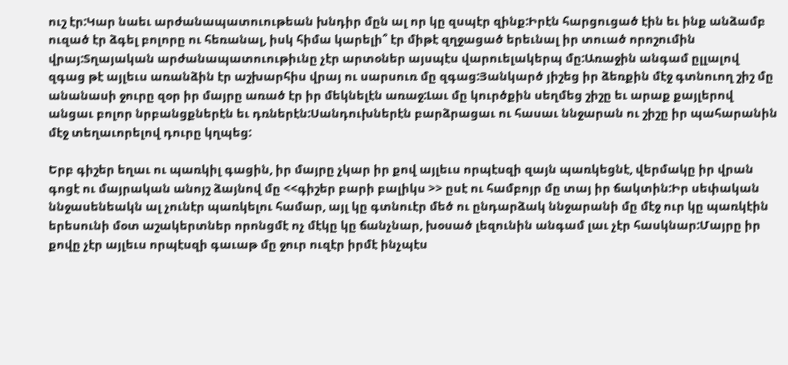ուշ էր:Կար նաեւ արժանապատուութեան խնդիր մըն ալ որ կը զսպէր զինք:Իրէն հարցուցած էին եւ ինք անձամբ ուզած էր ձգել բոլորը ու հեռանալ, իսկ հիմա կարելի՞ էր միթէ զղջացած երեւնալ իր տուած որոշումին վրայ:Տղայական արժանապատուութիւնը չէր արտօներ այսպէս վարուելակերպ մը:Առաջին անգամ ըլլալով զգաց թէ այլեւս առանձին էր աշխարհիս վրայ ու սարսուռ մը զգաց:Յանկարծ յիշեց իր ձեռքին մէջ գտնուող շիշ մը անանասի ջուրը զօր իր մայրը առած էր իր մեկնելէն առաջ:Լաւ մը կուրծքին սեղմեց շիշը եւ արաք քայլերով անցաւ բոլոր նրբանցքներէն եւ դռներէն:Սանդուխներէն բարձրացաւ ու հասաւ ննջարան ու շիշը իր պահարանին մէջ տեղաւորելով դուրը կղպեց:

Երբ գիշեր եղաւ ու պառկիլ գացին, իր մայրը չկար իր քով այլեւս որպէսզի զայն պառկեցնէ, վերմակը իր վրան գոցէ ու մայրական անոյշ ձայնով մը <<գիշեր բարի բալիկս >> ըսէ ու համբոյր մը տայ իր ճակտին:Իր սեփական ննջասենեակն ալ չունէր պառկելու համար, այլ կը գտնուէր մեծ ու ընդարձակ ննջարանի մը մէջ ուր կը պառկէին երեսունի մօտ աշակերտներ որոնցմէ ոչ մէկը կը ճանչնար, խօսած լեզունին անգամ լաւ չէր հասկնար:Մայրը իր քովը չէր այլեւս որպէսզի գաւաթ մը ջուր ուզէր իրմէ ինչպէս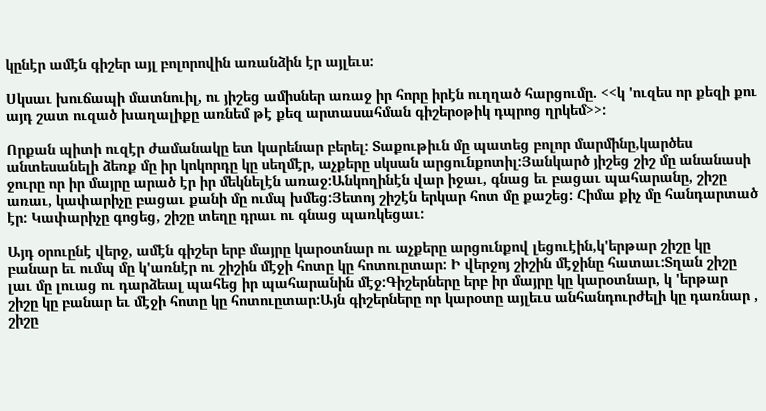կընէր ամէն գիշեր այլ բոլորովին առանձին էր այլեւս:

Սկսաւ խուճապի մատնուիլ, ու յիշեց ամիսներ առաջ իր հորը իրէն ուղղած հարցումը. <<կ 'ուզես որ քեզի քու այդ շատ ուզած խաղալիքը առնեմ թէ քեզ արտասահման գիշերօթիկ դպրոց ղրկեմ>>:

Որքան պիտի ուզէր ժամանակը ետ կարենար բերել: Տաքութիւն մը պատեց բոլոր մարմինը,կարծես անտեսանելի ձեռք մը իր կոկորդը կը սեղմէր, աչքերը սկսան արցունքոտիլ:Յանկարծ յիշեց շիշ մը անանասի ջուրը որ իր մայրը արած էր իր մեկնելէն առաջ:Անկողինէն վար իջաւ, գնաց եւ բացաւ պահարանը, շիշը առաւ, կափարիչը բացաւ քանի մը ումպ խմեց:Յետոյ շիշէն երկար հոտ մը քաշեց: Հիմա քիչ մը հանդարտած էր: Կափարիչը գոցեց, շիշը տեղը դրաւ ու գնաց պառկեցաւ:

Այդ օրուընէ վերջ, ամէն գիշեր երբ մայրը կարօտնար ու աչքերը արցունքով լեցուէին,կ'երթար շիշը կը բանար եւ ումպ մը կ'առնէր ու շիշին մէջի հոտը կը հոտուըտար: Ի վերջոյ շիշին մէջինը հատաւ:Տղան շիշը լաւ մը լուաց ու դարձեալ պահեց իր պահարանին մէջ:Գիշերները երբ իր մայրը կը կարօտնար, կ 'երթար շիշը կը բանար եւ մէջի հոտը կը հոտուըտար:Այն գիշերները որ կարօտը այլեւս անհանդուրժելի կը դառնար , շիշը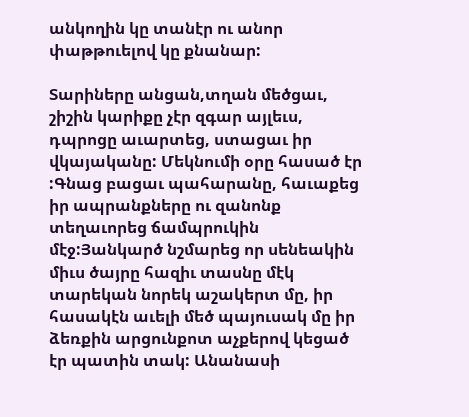անկողին կը տանէր ու անոր փաթթուելով կը քնանար:

Տարիները անցան,տղան մեծցաւ, շիշին կարիքը չէր զգար այլեւս, դպրոցը աւարտեց, ստացաւ իր վկայականը: Մեկնումի օրը հասած էր :Գնաց բացաւ պահարանը, հաւաքեց իր ապրանքները ու զանոնք տեղաւորեց ճամպրուկին մէջ:Յանկարծ նշմարեց որ սենեակին միւս ծայրը հազիւ տասնը մէկ տարեկան նորեկ աշակերտ մը, իր հասակէն աւելի մեծ պայուսակ մը իր ձեռքին արցունքոտ աչքերով կեցած էր պատին տակ: Անանասի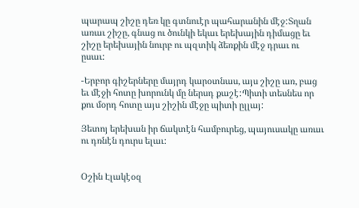պարապ շիշը դեռ կը գտնուէր պահարանին մէջ:Տղան առաւ շիշը, գնաց ու ծունկի եկաւ երեխային դիմացը եւ շիշը երեխային նուրբ ու պզտիկ ձեռքին մէջ դրաւ ու ըսաւ:

-Երբոր գիշերները մայրդ կարօտնաս, այս շիշը առ, բաց եւ մէջի հոտը խորունկ մը ներսդ քաշէ:Պիտի տեսնես որ քու մօրդ հոտը այս շիշին մէջը պիտի ըլլայ:

Յետոյ երեխան իր ճակտէն համբուրեց, պայուսակը առաւ ու դռնէն դուրս ելաւ:


Օշին Էլակէօզ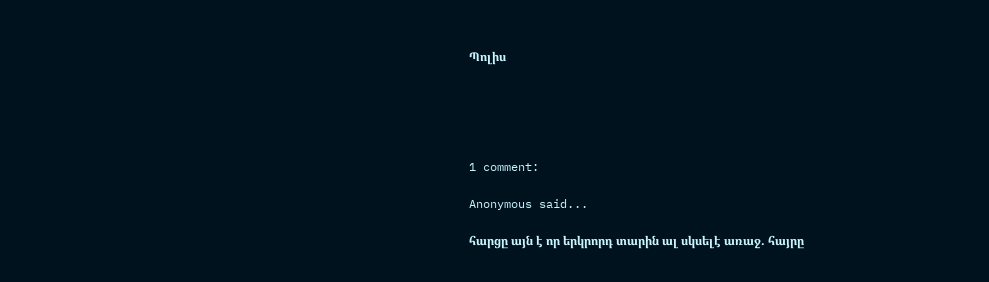Պոլիս





1 comment:

Anonymous said...

հարցը այն է որ երկրորդ տարին ալ սկսելէ առաջ. հայրը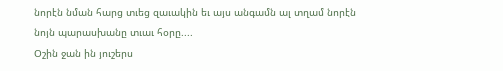նորէն նման հարց տւեց զաւակին եւ այս անգամն ալ տղամ նորէն նոյն պարասխանը տւաւ հօրը....
Օշին ջան ին յուշերս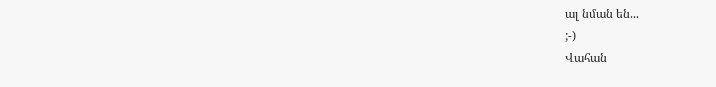ալ նման են...
;-)
Վահան